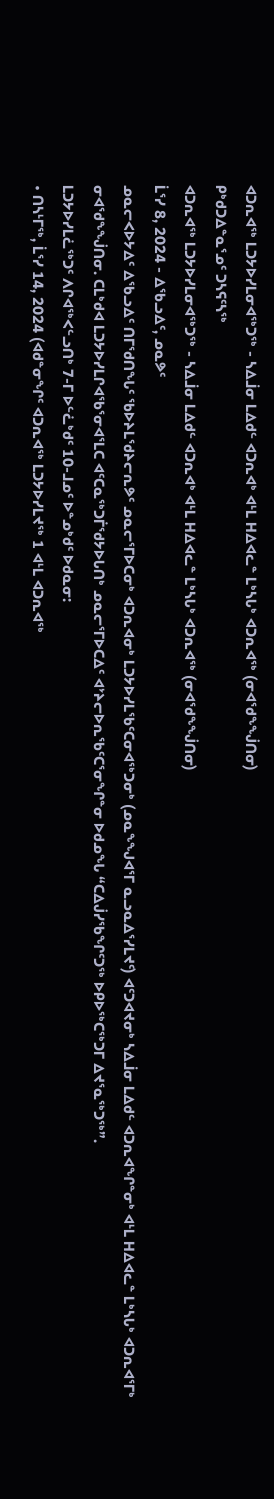ᐊᑐᕆᐊᖅ ᒪᑐᔭᐅᓯᒪᓂᐊᖅᑐᖅ - ᓴᐃᒨᓂ ᒪᐃᑯᓪ ᐊᑐᕆᐊᒃ ᐊᒻᒪ ᕼᐃᐊᓚᓐ ᒪᒃᓴᒐᒃ ᐊᑐᕆᐊᖅ (ᓂᐊᖁᖕᖒᑎᓂ)
ᑭᒃᑯᑐᐃᓐᓇᕐᓄᑦ ᑐᓴᕋᑦᓴᖅ
ᐊᑐᕆᐊᖅ ᒪᑐᔭᐅᓯᒪᓂᐊᖅᑐᖅ - ᓴᐃᒨᓂ ᒪᐃᑯᓪ ᐊᑐᕆᐊᒃ ᐊᒻᒪ ᕼᐃᐊᓚᓐ ᒪᒃᓴᒐᒃ ᐊᑐᕆᐊᖅ (ᓂᐊᖁᖕᖒᑎᓂ)
ᒫᕐᓯ 8, 2024 - ᐃᖃᓗᐃᑦ, ᓄᓇᕗᑦ
ᓄᓇᓕᐸᐅᔭᐃᑦ ᐃᖃᓗᐃᑦ ᑎᒥᖁᑎᖓᑦ ᖃᐅᔨᒪᖁᔨᓕᕆᕗᑦ ᓄᓇᓕᕐᒥᐅᑕᓂᒃ ᐊᑐᕆᐊᓂᒃ ᒪᑐᔭᐅᓯᒪᖃᑦᑕᓂᐊᖅᑐᓂᒃ (ᓄᓇᖕᖑᐊᕐᒥ ᓇᓗᓇᐃᕐᓯᒪᔪᑦ) ᐊᑦᑐᐊᔪᓂᒃ ᓴᐃᒨᓂ ᒪᐃᑯᓪ ᐊᑐᕆᐊᖏᓐᓂᒃ ᐊᒻᒪ ᕼᐃᐊᓚᓐ ᒪᒃᓴᒐᒃ ᐊᑐᕆᐊᕐᒥᒃ ᓂᐊᖁᖕᖒᑎᓂ. ᑕᒪᒃᑯᐊ ᒪᑐᔭᐅᓯᒪᒋᐊᖃᕐᓂᐊᕐᒪᑕ ᐊᑦᑕᓇᖅᑐᒦᖁᔭᐅᒐᑎᒃ ᓄᓇᓕᕐᒥᐅᑕᐃᑦ ᐊᔾᔨᓕᐅᕆᖃᑦᑕᕐᓂᖏᓐᓂ ᐅᑯᓄᖓ “ᑕᐃᒎᓯᖃᖏᑦᑐᖅ ᐅᑭᐅᖅᑕᖅᑐᒥ ᐃᔪᕐᓇᖅᑐᖅ”.
ᒪᑐᔭᐅᓯᒪᓛᖅᑐᑦ ᐱᒋᐊᖅᐸᓪᓗᑎᒃ 7-ᒥ ᐅᓪᓛᒃᑯᑦ 10-ᒧᓄᑦ ᐅᓐᓄᒃᑯᑦ ᐅᑯᓇᓂ:
• ᑎᓴᒻᒥᖅ, ᒫᕐᓯ 14, 2024 (ᐊᑯᓐᓂᖏᑦ ᐊᑐᕆᐊᖅ ᒪᑐᔭᐅᓯᒪᔪᖅ 1 ᐊᒻᒪ ᐊᑐᕆᐊᖅ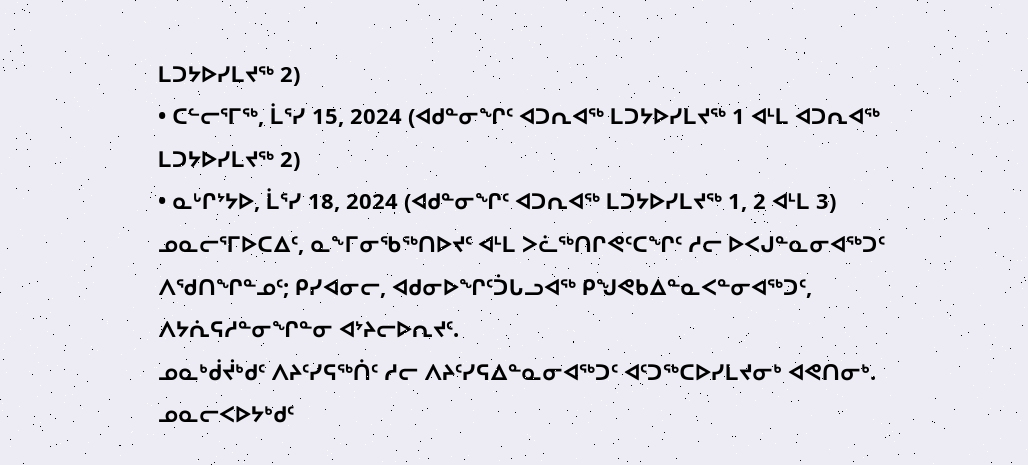ᒪᑐᔭᐅᓯᒪᔪᖅ 2)
• ᑕᓪᓕᕐᒥᖅ, ᒫᕐᓯ 15, 2024 (ᐊᑯᓐᓂᖏᑦ ᐊᑐᕆᐊᖅ ᒪᑐᔭᐅᓯᒪᔪᖅ 1 ᐊᒻᒪ ᐊᑐᕆᐊᖅ ᒪᑐᔭᐅᓯᒪᔪᖅ 2)
• ᓇᒡᒋᔾᔭᐅ, ᒫᕐᓯ 18, 2024 (ᐊᑯᓐᓂᖏᑦ ᐊᑐᕆᐊᖅ ᒪᑐᔭᐅᓯᒪᔪᖅ 1, 2 ᐊᒻᒪ 3)
ᓄᓇᓕᕐᒥᐅᑕᐃᑦ, ᓇᖕᒥᓂᖃᖅᑎᐅᔪᑦ ᐊᒻᒪ ᐳᓛᖅᑎᒋᕙᑦᑕᖏᑦ ᓱᓕ ᐅᐸᒍᓐᓇᓂᐊᖅᑐᑦ ᐱᖁᑎᖏᓐᓄᑦ; ᑭᓯᐊᓂᓕ, ᐊᑯᓂᐅᖏᑦᑑᒐᓗᐊᖅ ᑭᖑᕙᑲᐃᓐᓇᐸᓐᓂᐊᖅᑐᑦ, ᐱᔭᕇᕋᓱᓐᓂᖏᓐᓂ ᐊᔾᔨᓕᐅᕆᔪᑦ.
ᓄᓇᒃᑰᔫᒃᑯᑦ ᐱᔨᑦᓯᕋᖅᑏᑦ ᓱᓕ ᐱᔨᑦᓯᕋᐃᓐᓇᓂᐊᖅᑐᑦ ᐊᑦᑐᖅᑕᐅᓯᒪᔪᓂᒃ ᐊᕙᑎᓂᒃ.
ᓄᓇᓕᐸᐅᔭᒃᑯᑦ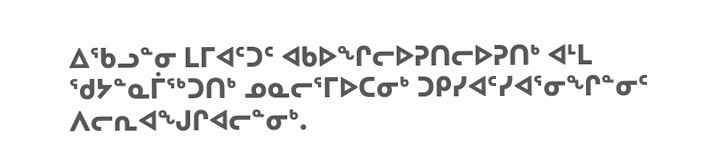ᐃᖃᓗᓐᓂ ᒪᒥᐊᑦᑐᑦ ᐊᑲᐅᖏᓕᐅᕈᑎᓕᐅᕈᑎᒃ ᐊᒻᒪ ᖁᔭᓐᓇᒦᖅᑐᑎᒃ ᓄᓇᓕᕐᒥᐅᑕᓂᒃ ᑐᑭᓯᐊᑦᓯᐊᕐᓂᖏᓐᓂᑦ ᐱᓕᕆᐊᖑᒋᐊᓕᓐᓂᒃ.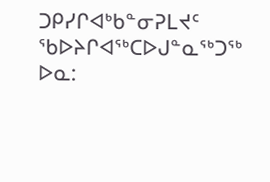ᑐᑭᓯᒋᐊᒃᑲᓐᓂᕈᒪᔪᑦ ᖃᐅᔨᒋᐊᖅᑕᐅᒍᓐᓇᖅᑐᖅ ᐅᓇ: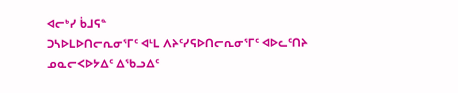ᐊᓕᒃᓯ ᑳᒧᕋᓐ
ᑐᓴᐅᒪᐅᑎᓕᕆᓂᕐᒥᑦ ᐊᒻᒪ ᐱᔨᑦᓯᕋᐅᑎᓕᕆᓂᕐᒥᑦ ᐊᐅᓚᑦᑎᔨ
ᓄᓇᓕᐸᐅᔭᐃᑦ ᐃᖃᓗᐃᑦ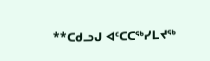**ᑕᑯᓗᒍ ᐊᑦᑕᑕᖅᓯᒪᔪᖅ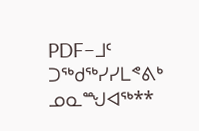PDF−ᒧᑦ ᑐᖅᑯᖅᓯᓯᒪᕝᕕᒃ ᓄᓇᙳᐊᖅ**